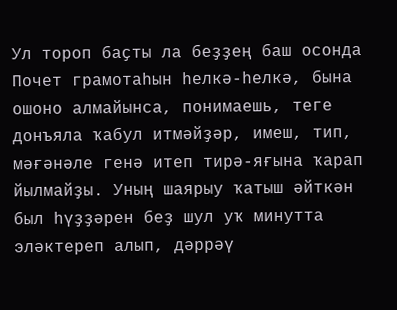Ул тороп баҫты ла беҙҙең баш осонда Почет грамотаһын һелкә-һелкә, бына ошоно алмайынса, понимаешь, теге донъяла ҡабул итмәйҙәр, имеш, тип, мәғәнәле генә итеп тирә-яғына ҡарап йылмайҙы. Уның шаярыу ҡатыш әйткән был һүҙҙәрен беҙ шул уҡ минутта эләктереп алып, дәррәү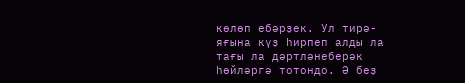көлөп ебәрҙек. Ул тирә-яғына күҙ һирпеп алды ла тағы ла дәртләнеберәк һөйләргә тотондо. Ә беҙ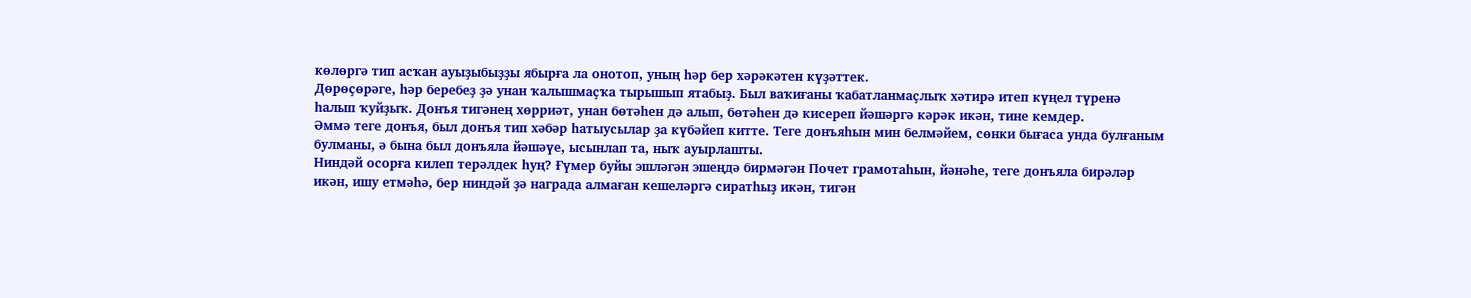көлөргә тип асҡан ауыҙыбыҙҙы ябырға ла онотоп, уның һәр бер хәрәкәтен күҙәттек.
Дөрөҫөрәге, һәр беребеҙ ҙә унан ҡалышмаҫҡа тырышып ятабыҙ. Был ваҡиғаны ҡабатланмаҫлыҡ хәтирә итеп күңел түренә һалып ҡуйҙыҡ. Донъя тигәнең хөрриәт, унан бөтәһен дә алып, бөтәһен дә кисереп йәшәргә кәрәк икән, тине кемдер.
Әммә теге донъя, был донъя тип хәбәр һатыусылар ҙа күбәйеп китте. Теге донъяһын мин белмәйем, сөнки бығаса унда булғаным булманы, ә бына был донъяла йәшәүе, ысынлап та, ныҡ ауырлашты.
Ниндәй осорға килеп терәлдек һуң? Ғүмер буйы эшләгән эшеңдә бирмәгән Почет грамотаһын, йәнәһе, теге донъяла бирәләр икән, ишу етмәһә, бер ниндәй ҙә награда алмаған кешеләргә сиратһыҙ икән, тигән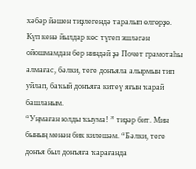хәбәр йәшен тиҙлегендә таралып өлгөрҙө.
Күп кенә йылдар көс түгеп эшләгән ойошмамдан бер ниндәй ҙә Почет грамотаһы алмағас, бәлки, теге донъяла алырмын тип уйлап, баҡый донъяға китеү яғын ҡарай башланым.
“Уңмаған юлды ҡыума! ” тиҙәр бит. Мин бының менән бик килешәм. “Бәлки, теге донъя был донъяға ҡарағанда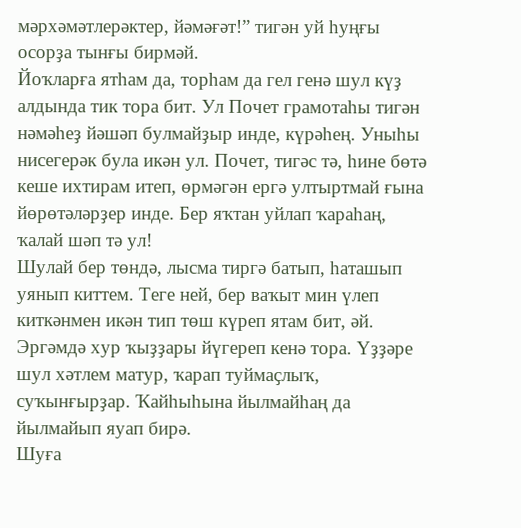мәрхәмәтлерәктер, йәмәғәт!” тигән уй һуңғы осорҙа тынғы бирмәй.
Йоҡларға ятһам да, торһам да гел генә шул күҙ алдында тик тора бит. Ул Почет грамотаһы тигән нәмәһеҙ йәшәп булмайҙыр инде, күрәһең. Уныһы нисегерәк була икән ул. Почет, тигәс тә, һине бөтә кеше ихтирам итеп, өрмәгән ергә ултыртмай ғына йөрөтәләрҙер инде. Бер яҡтан уйлап ҡараһаң, ҡалай шәп тә ул!
Шулай бер төндә, лысма тиргә батып, һаташып уянып киттем. Теге ней, бер ваҡыт мин үлеп киткәнмен икән тип төш күреп ятам бит, әй. Эргәмдә хур ҡыҙҙары йүгереп кенә тора. Үҙҙәре шул хәтлем матур, ҡарап туймаҫлыҡ, суҡынғырҙар. Ҡайһыһына йылмайһаң да йылмайып яуап бирә.
Шуға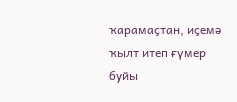ҡарамаҫтан, иҫемә ҡылт итеп ғүмер буйы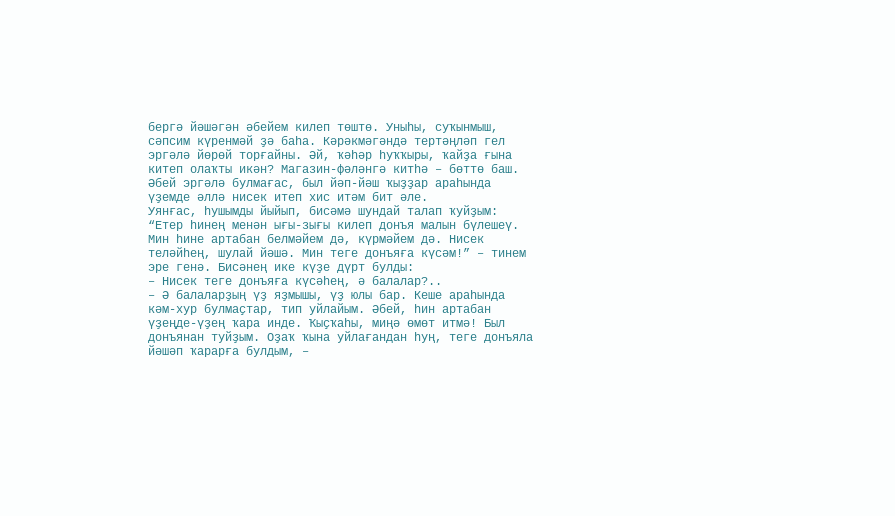бергә йәшәгән әбейем килеп төштө. Уныһы, суҡынмыш, сәпсим күренмәй ҙә баһа. Кәрәкмәгәндә тертәңләп гел эргәлә йөрөй торғайны. Әй, ҡәһәр һуҡҡыры, ҡайҙа ғына китеп олаҡты икән? Магазин-фәләнгә китһә – бөттө баш. Әбей эргәлә булмағас, был йәп-йәш ҡыҙҙар араһында үҙемде әллә нисек итеп хис итәм бит әле.
Уянғас, һушымды йыйып, бисәмә шундай талап ҡуйҙым: “Етер һинең менән ығы-зығы килеп донъя малын бүлешеү. Мин һине артабан белмәйем дә, күрмәйем дә. Нисек теләйһең, шулай йәшә. Мин теге донъяға күсәм!” – тинем эре генә. Бисәнең ике күҙе дүрт булды:
– Нисек теге донъяға күсәһең, ә балалар?..
– Ә балаларҙың үҙ яҙмышы, үҙ юлы бар. Кеше араһында кәм-хур булмаҫтар, тип уйлайым. Әбей, һин артабан үҙеңде-үҙең ҡара инде. Ҡыҫҡаһы, миңә өмөт итмә! Был донъянан туйҙым. Оҙаҡ ҡына уйлағандан һуң, теге донъяла йәшәп ҡарарға булдым, –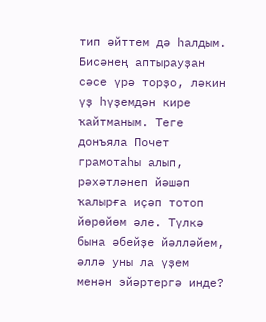тип әйттем дә һалдым.
Бисәнең аптырауҙан сәсе үрә торҙо, ләкин үҙ һүҙемдән кире ҡайтманым. Теге донъяла Почет грамотаһы алып, рәхәтләнеп йәшәп ҡалырға иҫәп тотоп йөрөйөм әле. Түлкә бына әбейҙе йәлләйем, әллә уны ла үҙем менән эйәртергә инде?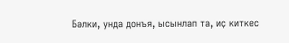Бәлки, унда донъя, ысынлап та, иҫ киткес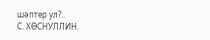шәптер ул?..
С. ХӨСНУЛЛИН.